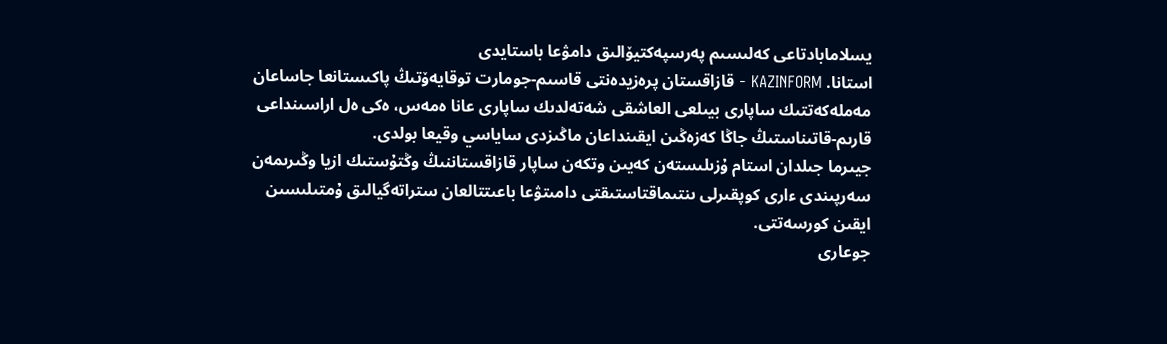يسلامابادتاعى كەلىسىم پەرسپەكتيۆالىق دامۋعا باستايدى
استانا. KAZINFORM - قازاقستان پرەزيدەنتى قاسىم-جومارت توقايەۆتىڭ پاكىستانعا جاساعان مەملەكەتتىك ساپارى بيىلعى العاشقى شەتەلدىك ساپارى عانا ەمەس، ەكى ەل اراسىنداعى قارىم-قاتىناستىڭ جاڭا كەزەڭىن ايقىنداعان ماڭىزدى ساياسي وقيعا بولدى.
جيىرما جىلدان استام ۇزىلىستەن كەيىن وتكەن ساپار قازاقستاننىڭ وڭتۇستىك ازيا وڭىرىمەن سەرپىندى ءارى كوپقىرلى ىنتىماقتاستىقتى دامىتۋعا باعىتتالعان ستراتەگيالىق ۇمتىلىسىن ايقىن كورسەتتى.
جوعارى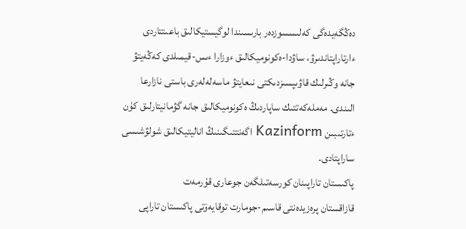دەڭگەيدەگى كەلىسسوزدەر بارىسىندا لوگيستيكالىق باعىتتاردى ءارتاراپتاندىرۋ، ساۋدا-ەكونوميكالىق ءوزارا ءىس-قيمىلدى كەڭەيتۋ جانە وڭىرلىك قاۋىپسىزدىكتى نىعايتۋ ماسەلەلەرى باستى نازارعا الىندى. مەملەكەتتىك ساپاردىڭ ەكونوميكالىق جانە گۋمانيتارلىق كۇن ءتارتىبىن Kazinform اگەنتتىگىنىڭ اناليتيكالىق شولۋشىسى ساراپتادى.
پاكىستان تاراپىنان كورسەتىلگەن جوعارى قۇرمەت
قازاقستان پرەزيدەنتى قاسىم-جومارت توقايەۆتى پاكىستان تاراپى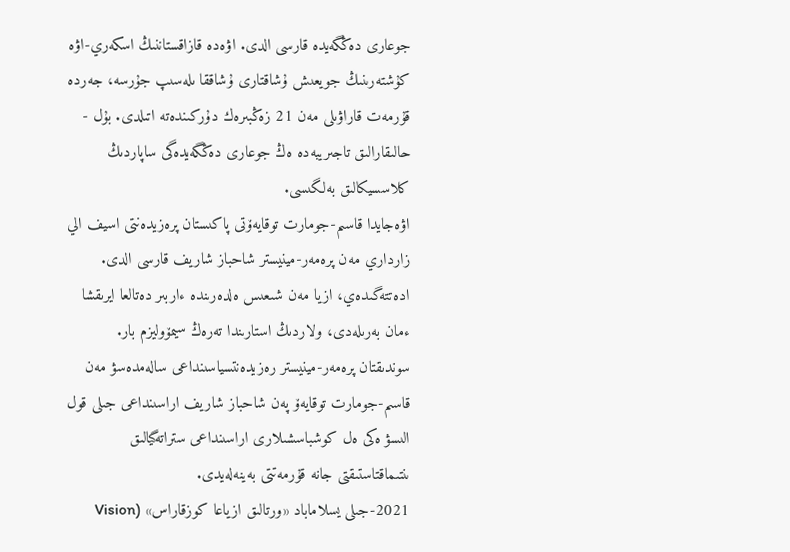جوعارى دەڭگەيدە قارسى الدى. اۋەدە قازاقستاننىڭ اسكەري-اۋە كۇشتەرىنىڭ جويعىش ۇشاقتارى ۇشاققا ىلەسىپ جۇرسە، جەردە قۇرمەت قاراۋىلى مەن 21 زەڭبىرەك دۇركىندەتە اتىلدى. بۇل - حالىقارالىق تاجىريبەدە ەڭ جوعارى دەڭگەيدەگى ساپاردىڭ كلاسسيكالىق بەلگىسى.
اۋەجايدا قاسىم-جومارت توقايەۆتى پاكىستان پرەزيدەنتى اسيف الي زارداري مەن پرەمەر-مينيستر شاحباز شاريف قارسى الدى. ادەتتەگىدەي، ازيا مەن شىعىس ەلدەرىندە ءاربىر دەتالعا ايرىقشا ءمان بەرىلەدى، ولاردىڭ استارىندا تەرەڭ سيمۆوليزم بار. سوندىقتان پرەمەر-مينيستر رەزيدەنتسياسىنداعى سالەمدەسۋ مەن قاسىم-جومارت توقايەۆ پەن شاحباز شاريف اراسىنداعى جىلى قول الىسۋ ەكى ەل كوشباسشىلارى اراسىنداعى ستراتەگيالىق ىنتىماقتاستىقتى جانە قۇرمەتتى بەينەلەيدى.
2021-جىلى يسلاماباد «ورتالىق ازياعا كوزقاراس» (Vision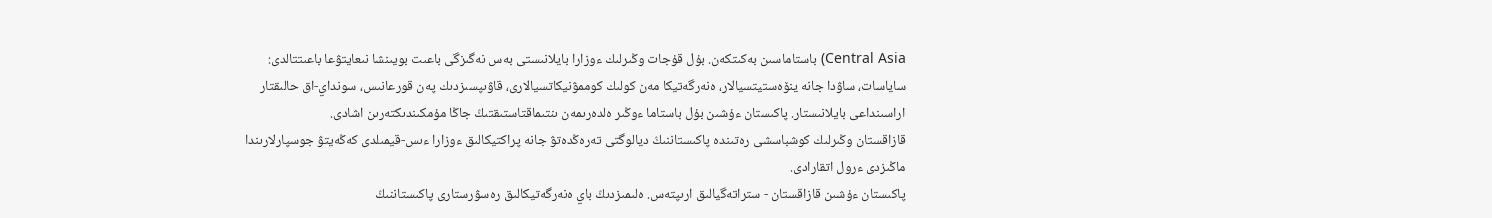Central Asia) باستاماسىن بەكىتكەن. بۇل قۇجات وڭىرلىك ءوزارا بايلانىستى بەس نەگىزگى باعىت بويىنشا نىعايتۋعا باعىتتالدى: ساياسات، ساۋدا جانە ينۆەستيتسيالار، ەنەرگەتيكا مەن كولىك كوممۋنيكاتسيالارى، قاۋىپسىزدىك پەن قورعانىس، سونداي-اق حالىقتار اراسىنداعى بايلانىستار. پاكىستان ءۇشىن بۇل باستاما ءوڭىر ەلدەرىمەن ىنتىماقتاستىقتىڭ جاڭا مۇمكىندىكتەرىن اشادى.
قازاقستان وڭىرلىك كوشباسشى رەتىندە پاكىستاننىڭ ديالوگتى تەرەڭدەتۋ جانە پراكتيكالىق ءوزارا ءىس-قيمىلدى كەڭەيتۋ جوسپارلارىندا ماڭىزدى ءرول اتقارادى.
پاكىستان ءۇشىن قازاقستان - ستراتەگيالىق ارىپتەس. ەلىمىزدىڭ باي ەنەرگەتيكالىق رەسۋرستارى پاكىستاننىڭ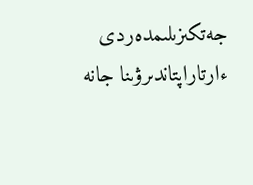جەتكىزىلىمدەردى ءارتاراپتاندىرۋىنا جانە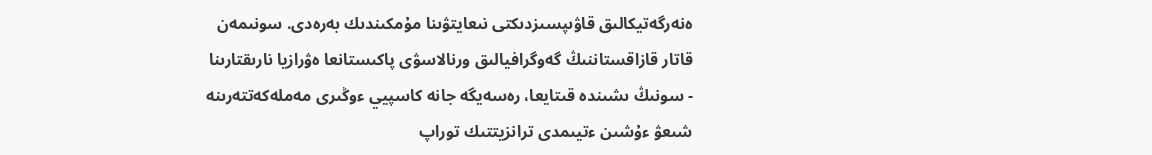ەنەرگەتيكالىق قاۋىپسىزدىكتى نىعايتۋىنا مۇمكىندىك بەرەدى. سونىمەن قاتار قازاقستاننىڭ گەوگرافيالىق ورنالاسۋى پاكىستانعا ەۋرازيا نارىقتارىنا - سونىڭ ىشىندە قىتايعا، رەسەيگە جانە كاسپيي ءوڭىرى مەملەكەتتەرىنە شىعۋ ءۇشىن ءتيىمدى ترانزيتتىك توراپ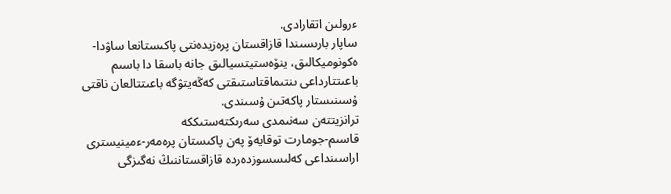ءرولىن اتقارادى.
ساپار بارىسىندا قازاقستان پرەزيدەنتى پاكىستانعا ساۋدا-ەكونوميكالىق، ينۆەستيتسيالىق جانە باسقا دا باسىم باعىتتارداعى ىنتىماقتاستىقتى كەڭەيتۋگە باعىتتالعان ناقتى ۇسىنىستار پاكەتىن ۇسىندى.
ترانزيتتەن سەنىمدى سەرىكتەستىككە
قاسىم-جومارت توقايەۆ پەن پاكىستان پرەمەر-ءمينيسترى اراسىنداعى كەلىسسوزدەردە قازاقستاننىڭ نەگىزگى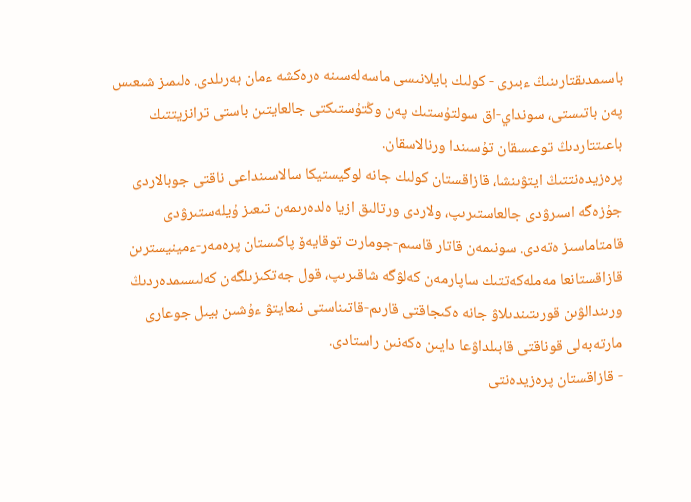باسىمدىقتارىنىڭ ءبىرى - كولىك بايلانىسى ماسەلەسىنە ەرەكشە ءمان بەرىلدى. ەلىمىز شىعىس پەن باتىستى، سونداي-اق سولتۇستىك پەن وڭتۇستىكتى جالعايتىن باستى ترانزيتتىك باعىتتاردىڭ توعىسقان تۇسىندا ورنالاسقان.
پرەزيدەنتتىڭ ايتۋىنشا، قازاقستان كولىك جانە لوگيستيكا سالاسىنداعى ناقتى جوبالاردى جۇزەگە اسىرۋدى جالعاستىرىپ، ولاردى ورتالىق ازيا ەلدەرىمەن تىعىز ۇيلەستىرۋدى قامتاماسىز ەتەدى. سونىمەن قاتار قاسىم-جومارت توقايەۆ پاكىستان پرەمەر-ءمينيسترىن قازاقستانعا مەملەكەتتىك ساپارمەن كەلۋگە شاقىرىپ، قول جەتكىزىلگەن كەلىسىمدەردىڭ ورىندالۋىن قورىتىندىلاۋ جانە ەكىجاقتى قارىم-قاتىناستى نىعايتۋ ءۇشىن بيىل جوعارى مارتەبەلى قوناقتى قابىلداۋعا دايىن ەكەنىن راستادى.
- قازاقستان پرەزيدەنتى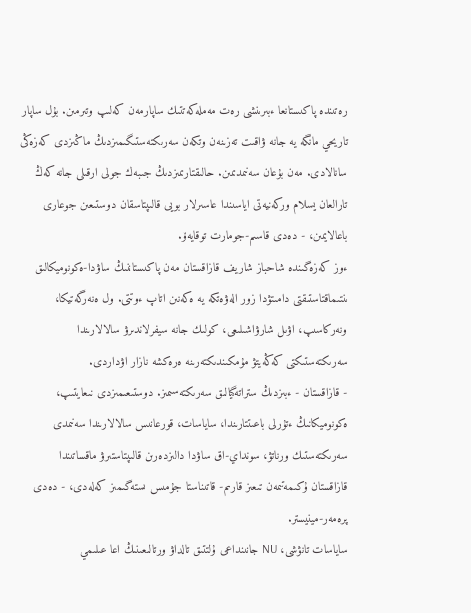رەتىندە پاكىستانعا ءبىرىنشى رەت مەملەكەتتىك ساپارمەن كەلىپ وتىرمىن. بۇل ساپار تاريحي مانگە يە جانە ۋاقىت تەزىنەن وتكەن سەرىكتەستىگىمىزدىڭ ماڭىزدى كەزەڭى سانالادى. مەن بۇعان سەنىمدىمىن. حالىقتارىمىزدىڭ جىبەك جولى ارقىلى جانە كەڭ تارالعان يسلام وركەنيەتى اياسىندا عاسىرلار بويى قالىپتاسقان دوستىعىن جوعارى باعالايمىن، - دەدى قاسىم-جومارت توقايەۆ.
ءوز كەزەگىندە شاحباز شاريف قازاقستان مەن پاكىستاننىڭ ساۋدا-ەكونوميكالىق ىنتىماقتاستىقتى دامىتۋدا زور الەۋەتكە يە ەكەنىن اتاپ ءوتتى. ول ەنەرگەتيكا، ونەركاسىپ، اۋىل شارۋاشىلىعى، كولىك جانە سيفرلاندىرۋ سالالارىندا سەرىكتەستىكتى كەڭەيتۋ مۇمكىندىكتەرىنە ەرەكشە نازار اۋداردى.
- قازاقستان - ءبىزدىڭ ستراتەگيالىق سەرىكتەسىمىز. دوستىعىمىزدى نىعايتىپ، ەكونوميكانىڭ ءتۇرلى باعىتتارىندا، ساياسات، قورعانىس سالالارىندا سەنىمدى سەرىكتەستىك ورناتۋ، سونداي-اق ساۋدا دالىزدەرىن قالىپتاستىرۋ ماقساتىندا قازاقستان ۇكىمەتىمەن تىعىز قارىم- قاتىناستا جۇمىس ىستەگىمىز كەلەدى، - دەدى پرەمەر-مينيستر.
ساياسات تانۋشى، NU جانىنداعى ۇلتتىق تالداۋ ورتالىعىنىڭ اعا عىلىمي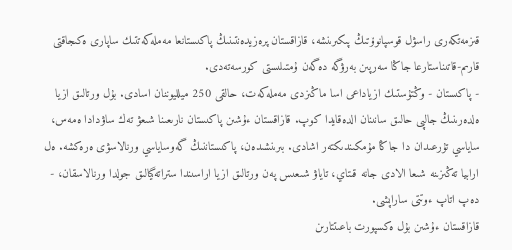قىزمەتكەرى راسۋل قوسپانوۆتىڭ پىكىرىنشە، قازاقستان پرەزيدەنتىنىڭ پاكىستانعا مەملەكەتتىك ساپارى ەكىجاقتى قارىم-قاتىناستارعا جاڭا سەرپىن بەرۋگە دەگەن ۇمتىلىستى كورسەتەدى.
- پاكىستان - وڭتۇستىك ازياداعى اسا ماڭىزدى مەملەكەت، حالقى 250 ميلليوننان اسادى. بۇل ورتالىق ازيا ەلدەرىنىڭ جالپى حالىق سانىنان الدەقايدا كوپ. قازاقستان ءۇشىن پاكىستان نارىعىنا شىعۋ تەك ساۋدادا ەمەس، ساياسي تۇرعىدان دا جاڭا مۇمكىندىكتەر اشادى. بىرىنشىدەن، پاكىستاننىڭ گەوساياسي ورنالاسۋى ەرەكشە. ەل ارابيا تەڭىزىنە شىعا الادى جانە قىتاي، تاياۋ شىعىس پەن ورتالىق ازيا اراسىندا ستراتەگيالىق جولدا ورنالاسقان، - دەپ اتاپ ءوتتى ساراپشى.
قازاقستان ءۇشىن بۇل ەكسپورت باعىتتارىن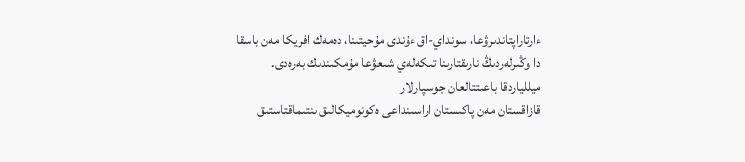ءارتاراپتاندىرۋعا، سونداي-اق ءۇندى مۇحيتىنا، دەمەك افريكا مەن باسقا دا وڭىرلەردىڭ نارىقتارىنا تىكەلەي شىعۋعا مۇمكىندىك بەرەدى.
ميللياردقا باعىتتالعان جوسپارلار
قازاقستان مەن پاكىستان اراسىنداعى ەكونوميكالىق ىنتىماقتاستىق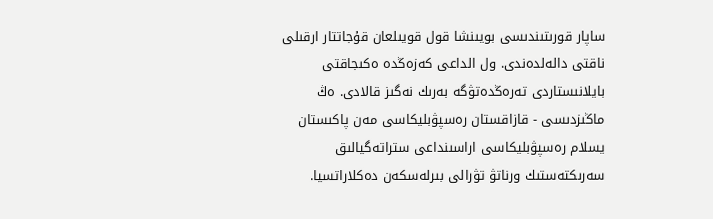ساپار قورىتىندىسى بويىنشا قول قويىلعان قۇجاتتار ارقىلى ناقتى دالەلدەندى. ول الداعى كەزەڭدە ەكىجاقتى بايلانىستاردى تەرەڭدەتۋگە بەرىك نەگىز قالادى. ەڭ ماڭىزدىسى - قازاقستان رەسپۋبليكاسى مەن پاكىستان يسلام رەسپۋبليكاسى اراسىنداعى ستراتەگيالىق سەرىكتەستىك ورناتۋ تۋرالى بىرلەسكەن دەكلاراتسيا.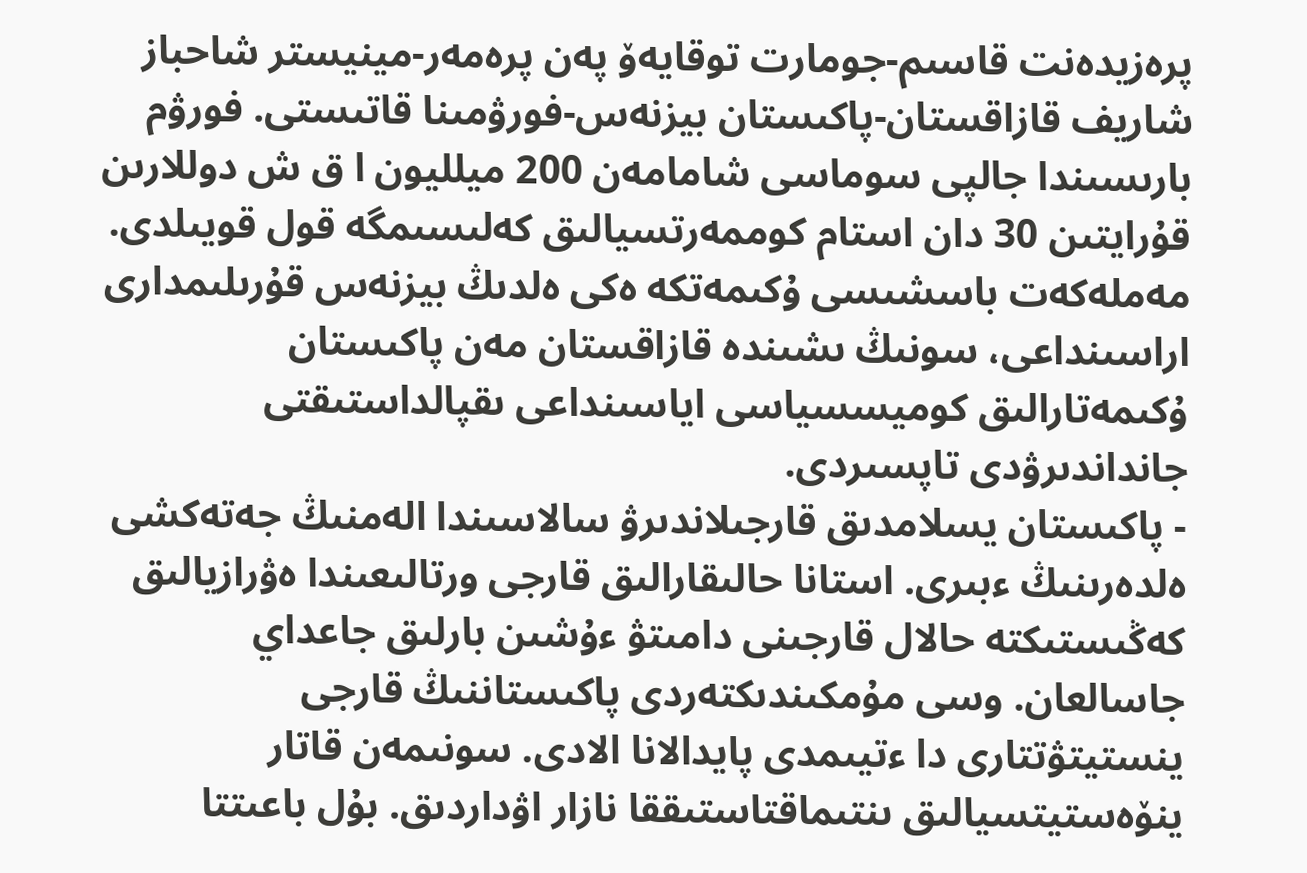پرەزيدەنت قاسىم-جومارت توقايەۆ پەن پرەمەر-مينيستر شاحباز شاريف قازاقستان-پاكىستان بيزنەس-فورۋمىنا قاتىستى. فورۋم بارىسىندا جالپى سوماسى شامامەن 200 ميلليون ا ق ش دوللارىن قۇرايتىن 30 دان استام كوممەرتسيالىق كەلىسىمگە قول قويىلدى. مەملەكەت باسشىسى ۇكىمەتكە ەكى ەلدىڭ بيزنەس قۇرىلىمدارى اراسىنداعى، سونىڭ ىشىندە قازاقستان مەن پاكىستان ۇكىمەتارالىق كوميسسياسى اياسىنداعى ىقپالداستىقتى جانداندىرۋدى تاپسىردى.
- پاكىستان يسلامدىق قارجىلاندىرۋ سالاسىندا الەمنىڭ جەتەكشى ەلدەرىنىڭ ءبىرى. استانا حالىقارالىق قارجى ورتالىعىندا ەۋرازيالىق كەڭىستىكتە حالال قارجىنى دامىتۋ ءۇشىن بارلىق جاعداي جاسالعان. وسى مۇمكىندىكتەردى پاكىستاننىڭ قارجى ينستيتۋتتارى دا ءتيىمدى پايدالانا الادى. سونىمەن قاتار ينۆەستيتسيالىق ىنتىماقتاستىققا نازار اۋداردىق. بۇل باعىتتا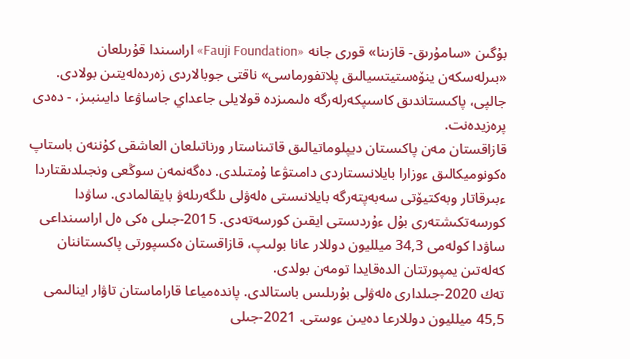بۇگىن «سامۇرىق- قازىنا» قورى جانە «Fauji Foundation» اراسىندا قۇرىلعان «بىرلەسكەن ينۆەستيتسيالىق پلاتفورماسى» ناقتى جوبالاردى زەردەلەيتىن بولادى. جالپى، پاكىستاندىق كاسىپكەرلەرگە ەلىمىزدە قولايلى جاعداي جاساۋعا دايىنبىز، - دەدى پرەزيدەنت.
قازاقستان مەن پاكىستان ديپلوماتيالىق قاتىناستار ورناتىلعان العاشقى كۇننەن باستاپ ەكونوميكالىق ءوزارا بايلانىستاردى دامىتۋعا ۇمتىلدى. دەگەنمەن سوڭعى ونجىلدىقتاردا ءبىرقاتار وبەكتيۆتى سەبەپتەرگە بايلانىستى ەلەۋلى ىلگەرىلەۋ بايقالمادى. ساۋدا كورسەتكىشتەرى بۇل ءۇردىستى ايقىن كورسەتەدى. 2015-جىلى ەكى ەل اراسىنداعى ساۋدا كولەمى 34,3 ميلليون دوللار عانا بولىپ، قازاقستان ەكسپورتى پاكىستاننان كەلەتىن يمپورتتان الدەقايدا تومەن بولدى.
تەك 2020-جىلدارى ەلەۋلى بۇرىلىس باستالدى. پاندەمياعا قاراماستان تاۋار اينالىمى 45,5 ميلليون دوللارعا دەيىن ءوستى. 2021-جىلى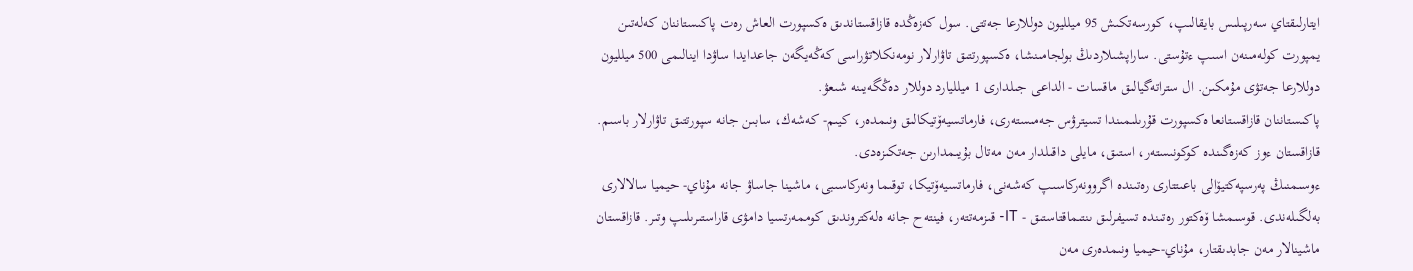ايتارلىقتاي سەرپىلىس بايقالىپ، كورسەتكىش 95 ميلليون دوللارعا جەتتى. سول كەزەڭدە قازاقستاندىق ەكسپورت العاش رەت پاكىستاننان كەلەتىن يمپورت كولەمىنەن اسىپ ءتۇستى. ساراپشىلاردىڭ بولجامىنشا، ەكسپورتتىق تاۋارلار نومەنكلاتۋراسى كەڭەيگەن جاعدايدا ساۋدا اينالىمى 500 ميلليون دوللارعا جەتۋى مۇمكىن. ال ستراتەگيالىق ماقسات - الداعى جىلدارى 1 ميلليارد دوللار دەڭگەيىنە شىعۋ.
پاكىستاننان قازاقستانعا ەكسپورت قۇرىلىمىندا تسيترۋس جەمىستەرى، فارماتسيەۆتيكالىق ونىمدەر، كيىم- كەشەك، سابىن جانە سپورتتىق تاۋارلار باسىم. قازاقستان ءوز كەزەگىندە كوكونىستەر، استىق، مايلى داقىلدار مەن مەتال بۇيىمدارىن جەتكىزەدى.
ءوسىمنىڭ پەرسپەكتيۆالى باعىتتارى رەتىندە اگروونەركاسىپ كەشەنى، فارماتسيەۆتيكا، توقىما ونەركاسىبى، ماشينا جاساۋ جانە مۇناي- حيميا سالالارى بەلگىلەندى. قوسىمشا ۆەكتور رەتىندە تسيفرلىق ىنتىماقتاستىق - IT- قىزمەتتەر، فينتەح جانە ەلەكتروندىق كوممەرتسيا دامۋى قاراستىرىلىپ وتىر. قازاقستان ماشينالار مەن جابدىقتار، مۇناي-حيميا ونىمدەرى مەن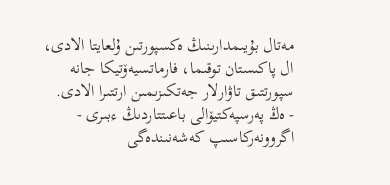مەتال بۇيىمدارىنىڭ ەكسپورتىن ۇلعايتا الادى، ال پاكىستان توقىما، فارماتسيەۆتيكا جانە سپورتتىق تاۋارلار جەتكىزىمىن ارتتىرا الادى.
- ەڭ پەرسپەكتيۆالى باعىتتاردىڭ ءبىرى - اگروونەركاسىپ كەشەنىندەگى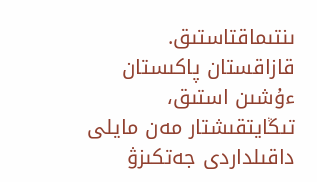ىنتىماقتاستىق. قازاقستان پاكىستان ءۇشىن استىق، تىڭايتقىشتار مەن مايلى داقىلداردى جەتكىزۋ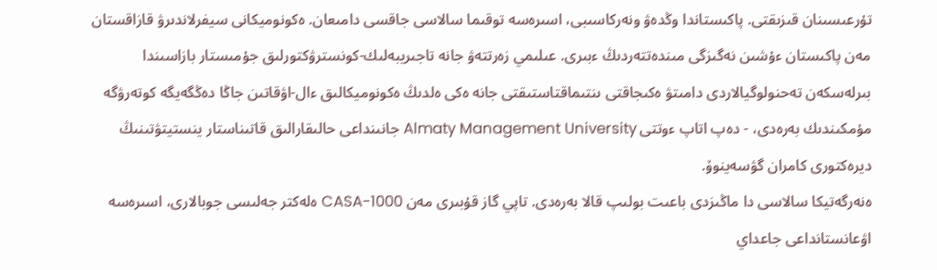تۇرعىسىنان قىزىقتى. پاكىستاندا وڭدەۋ ونەركاسىبى، اسىرەسە توقىما سالاسى جاقسى دامىعان. ەكونوميكانى سيفرلاندىرۋ قازاقستان مەن پاكىستان ءۇشىن نەگىزگى مىندەتتەردىڭ ءبىرى. عىلىمي زەرتتەۋ جانە تاجىريبەلىك-كونسترۋكتورلىق جۇمىستار بازاسىندا بىرلەسكەن تەحنولوگيالاردى دامىتۋ ەكىجاقتى ىنتىماقتاستىقتى جانە ەكى ەلدىڭ ەكونوميكالىق ءال-اۋقاتىن جاڭا دەڭگەيگە كوتەرۋگە مۇمكىندىك بەرەدى، - دەپ اتاپ ءوتتى Almaty Management University جانىنداعى حالىقارالىق قاتىناستار ينستيتۋتىنىڭ ديرەكتورى كامران گۋسەينوۆ.
ەنەرگەتيكا سالاسى دا ماڭىزدى باعىت بولىپ قالا بەرەدى. تاپي گاز قۇبىرى مەن CASA-1000 ەلەكتر جەلىسى جوبالارى، اسىرەسە اۋعانستانداعى جاعداي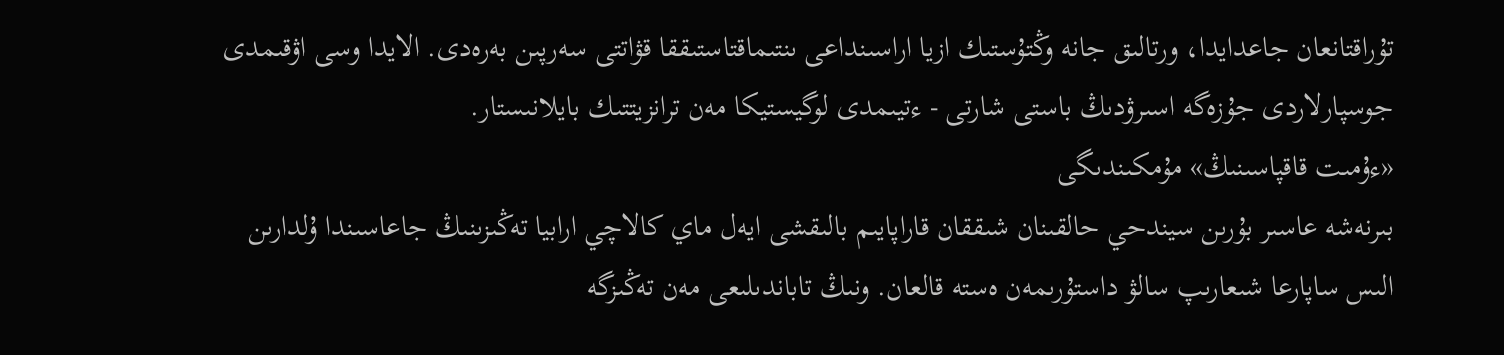تۇراقتانعان جاعدايدا، ورتالىق جانە وڭتۇستىك ازيا اراسىنداعى ىنتىماقتاستىققا قۋاتتى سەرپىن بەرەدى. الايدا وسى اۋقىمدى جوسپارلاردى جۇزەگە اسىرۋدىڭ باستى شارتى - ءتيىمدى لوگيستيكا مەن ترانزيتتىك بايلانىستار.
«ءۇمىت قاقپاسىنىڭ» مۇمكىندىگى
بىرنەشە عاسىر بۇرىن سيندحي حالقىنان شىققان قاراپايىم بالىقشى ايەل ماي كالاچي ارابيا تەڭىزىنىڭ جاعاسىندا ۇلدارىن الىس ساپارعا شىعارىپ سالۋ داستۇرىمەن ەستە قالعان. ونىڭ تاباندىلىعى مەن تەڭىزگە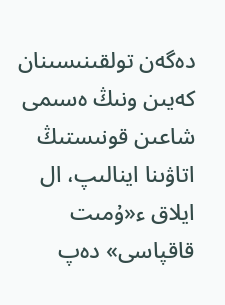دەگەن تولقىنىسىنان كەيىن ونىڭ ەسىمى شاعىن قونىستىڭ اتاۋىنا اينالىپ، ال ايلاق ء«ۇمىت قاقپاسى» دەپ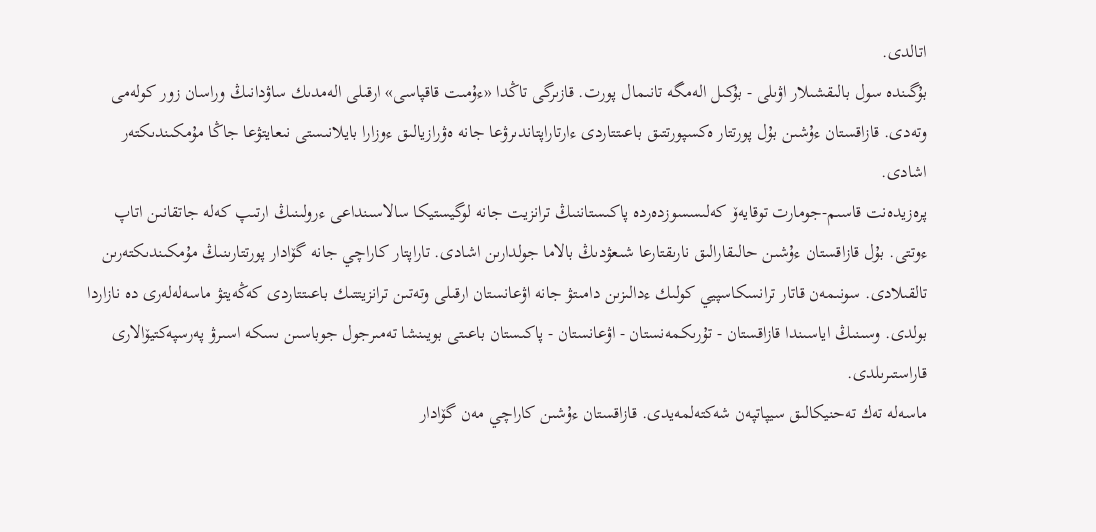اتالدى.
بۇگىندە سول بالىقشىلار اۋىلى - بۇكىل الەمگە تانىمال پورت. قازىرگى تاڭدا «ءۇمىت قاقپاسى» ارقىلى الەمدىك ساۋدانىڭ وراسان زور كولەمى وتەدى. قازاقستان ءۇشىن بۇل پورتتار ەكسپورتتىق باعىتتاردى ءارتاراپتاندىرۋعا جانە ەۋرازيالىق ءوزارا بايلانىستى نىعايتۋعا جاڭا مۇمكىندىكتەر اشادى.
پرەزيدەنت قاسىم-جومارت توقايەۆ كەلىسسوزدەردە پاكىستاننىڭ ترانزيت جانە لوگيستيكا سالاسىنداعى ءرولىنىڭ ارتىپ كەلە جاتقانىن اتاپ ءوتتى. بۇل قازاقستان ءۇشىن حالىقارالىق نارىقتارعا شىعۋدىڭ بالاما جولدارىن اشادى. تاراپتار كاراچي جانە گۆادار پورتتارىنىڭ مۇمكىندىكتەرىن تالقىلادى. سونىمەن قاتار ترانسكاسپيي كولىك ءدالىزىن دامىتۋ جانە اۋعانستان ارقىلى وتەتىن ترانزيتتىك باعىتتاردى كەڭەيتۋ ماسەلەلەرى دە نازاردا بولدى. وسىنىڭ اياسىندا قازاقستان - تۇرىكمەنستان - اۋعانستان - پاكىستان باعىتى بويىنشا تەمىرجول جوباسىن ىسكە اسىرۋ پەرسپەكتيۆالارى قاراستىرىلدى.
ماسەلە تەك تەحنيكالىق سيپاتپەن شەكتەلمەيدى. قازاقستان ءۇشىن كاراچي مەن گۆادار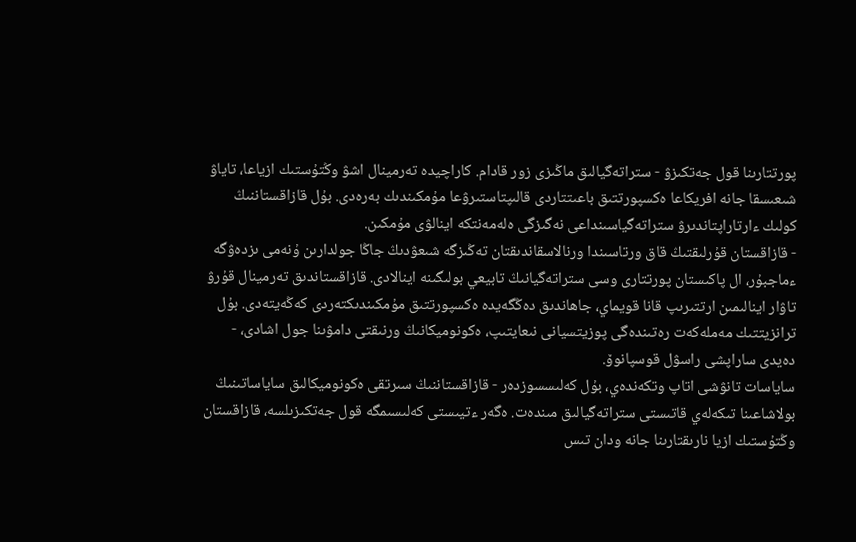پورتتارىنا قول جەتكىزۋ - ستراتەگيالىق ماڭىزى زور قادام. كاراچيدە تەرمينال اشۋ وڭتۇستىك ازياعا، تاياۋ شىعىسقا جانە افريكاعا ەكسپورتتىق باعىتتاردى قالىپتاستىرۋعا مۇمكىندىك بەرەدى. بۇل قازاقستاننىڭ كولىك ءارتاراپتاندىرۋ ستراتەگياسىنداعى نەگىزگى ەلەمەنتكە اينالۋى مۇمكىن.
- قازاقستان قۇرلىقتىڭ قاق ورتاسىندا ورنالاسقاندىقتان تەڭىزگە شىعۋدىڭ جاڭا جولدارىن ۇنەمى ىزدەۋگە ءماجبۇر، ال پاكىستان پورتتارى وسى ستراتەگيانىڭ تابيعي بولىگىنە اينالادى. قازاقستاندىق تەرمينال قۇرۋ تاۋار اينالىمىن ارتتىرىپ قانا قويماي، جاھاندىق دەڭگەيدە ەكسپورتتىق مۇمكىندىكتەردى كەڭەيتەدى. بۇل ترانزيتتىك مەملەكەت رەتىندەگى پوزيتسيانى نىعايتىپ، ەكونوميكانىڭ ورنىقتى دامۋىنا جول اشادى، - دەيدى ساراپشى راسۋل قوسپانوۆ.
ساياسات تانۋشى اتاپ وتكەندەي، بۇل كەلىسسوزدەر - قازاقستاننىڭ سىرتقى ەكونوميكالىق ساياساتىنىڭ بولاشاعىنا تىكەلەي قاتىستى ستراتەگيالىق مىندەت. ەگەر ءتيىستى كەلىسىمگە قول جەتكىزىلسە، قازاقستان وڭتۇستىك ازيا نارىقتارىنا جانە ودان تىس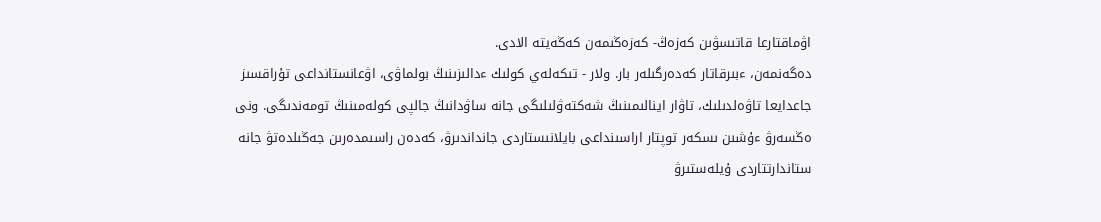اۋماقتارعا قاتىسۋىن كەزەڭ- كەزەڭىمەن كەڭەيتە الادى.
دەگەنمەن، ءبىرقاتار كەدەرگىلەر بار. ولار - تىكەلەي كولىك ءدالىزىنىڭ بولماۋى، اۋعانستانداعى تۇراقسىز جاعدايعا تاۋەلدىلىك، تاۋار اينالىمىنىڭ شەكتەۋلىلىگى جانە ساۋدانىڭ جالپى كولەمىنىڭ تومەندىگى. ونى ەڭسەرۋ ءۇشىن ىسكەر توپتار اراسىنداعى بايلانىستاردى جانداندىرۋ، كەدەن راسىمدەرىن جەڭىلدەتۋ جانە ستاندارتتاردى ۇيلەستىرۋ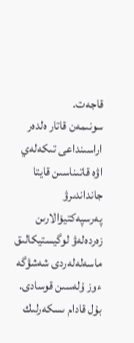قاجەت.
سونىمەن قاتار ەلدەر اراسىنداعى تىكەلەي اۋە قاتىناسىن قايتا جانداندىرۋ پەرسپەكتيۆالارىن زەردەلەۋ لوگيستيكالىق ماسەلەلەردى شەشۋگە ءوز ۇلەسىن قوسادى. بۇل قادام ىسكەرلىك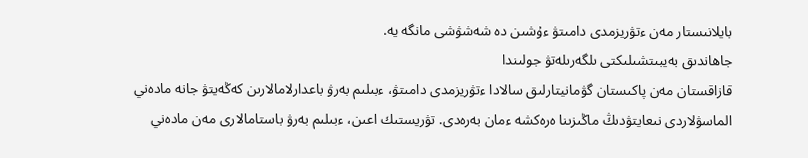بايلانىستار مەن ءتۋريزمدى دامىتۋ ءۇشىن دە شەشۋشى مانگە يە.
جاھاندىق بەيبىتشىلىكتى ىلگەرىلەتۋ جولىندا
قازاقستان مەن پاكىستان گۋمانيتارلىق سالادا ءتۋريزمدى دامىتۋ، ءبىلىم بەرۋ باعدارلامالارىن كەڭەيتۋ جانە مادەني الماسۋلاردى نىعايتۋدىڭ ماڭىزىنا ەرەكشە ءمان بەرەدى. تۋريستىك اعىن، ءبىلىم بەرۋ باستامالارى مەن مادەني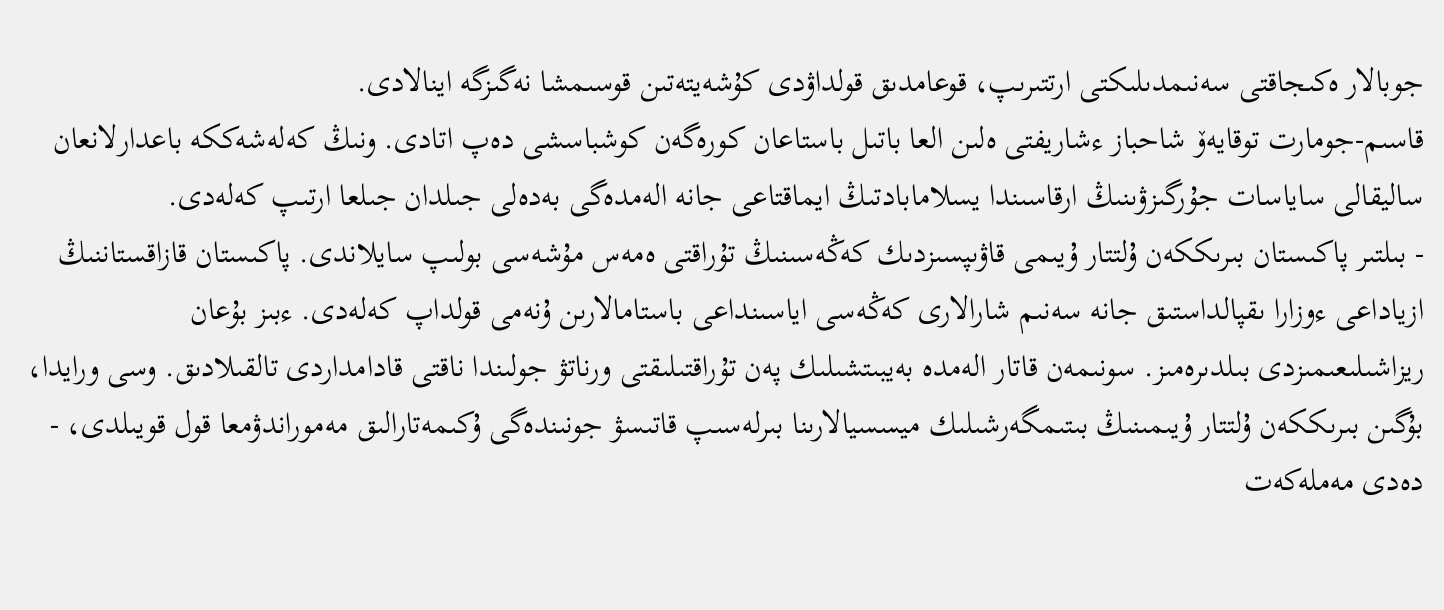جوبالار ەكىجاقتى سەنىمدىلىكتى ارتتىرىپ، قوعامدىق قولداۋدى كۇشەيتەتىن قوسىمشا نەگىزگە اينالادى.
قاسىم-جومارت توقايەۆ شاحباز ءشاريفتى ەلىن العا باتىل باستاعان كورەگەن كوشباسشى دەپ اتادى. ونىڭ كەلەشەككە باعدارلانعان ساليقالى ساياسات جۇرگىزۋىنىڭ ارقاسىندا يسلامابادتىڭ ايماقتاعى جانە الەمدەگى بەدەلى جىلدان جىلعا ارتىپ كەلەدى.
- بىلتىر پاكىستان بىرىككەن ۇلتتار ۇيىمى قاۋىپسىزدىك كەڭەسىنىڭ تۇراقتى ەمەس مۇشەسى بولىپ سايلاندى. پاكىستان قازاقستاننىڭ ازياداعى ءوزارا ىقپالداستىق جانە سەنىم شارالارى كەڭەسى اياسىنداعى باستامالارىن ۇنەمى قولداپ كەلەدى. ءبىز بۇعان ريزاشىلىعىمىزدى بىلدىرەمىز. سونىمەن قاتار الەمدە بەيبىتشىلىك پەن تۇراقتىلىقتى ورناتۋ جولىندا ناقتى قادامداردى تالقىلادىق. وسى ورايدا، بۇگىن بىرىككەن ۇلتتار ۇيىمىنىڭ بىتىمگەرشىلىك ميسسيالارىنا بىرلەسىپ قاتىسۋ جونىندەگى ۇكىمەتارالىق مەموراندۋمعا قول قويىلدى، - دەدى مەملەكەت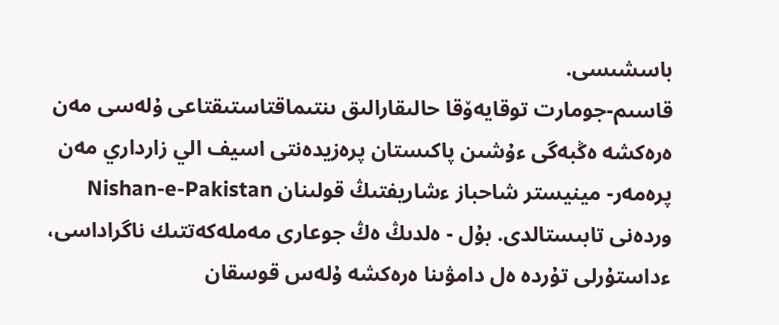باسشىسى.
قاسىم-جومارت توقايەۆقا حالىقارالىق ىنتىماقتاستىقتاعى ۇلەسى مەن ەرەكشە ەڭبەگى ءۇشىن پاكىستان پرەزيدەنتى اسيف الي زارداري مەن پرەمەر- مينيستر شاحباز ءشاريفتىڭ قولىنان Nishan-e-Pakistan وردەنى تابىستالدى. بۇل - ەلدىڭ ەڭ جوعارى مەملەكەتتىك ناگراداسى، ءداستۇرلى تۇردە ەل دامۋىنا ەرەكشە ۇلەس قوسقان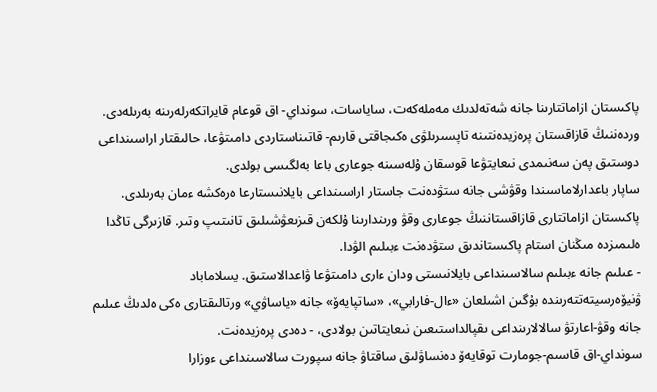پاكىستان ازاماتتارىنا جانە شەتەلدىك مەملەكەت، ساياسات، سونداي- اق قوعام قايراتكەرلەرىنە بەرىلەدى. وردەننىڭ قازاقستان پرەزيدەنتىنە تاپسىرىلۋى ەكىجاقتى قارىم- قاتىناستاردى دامىتۋعا، حالىقتار اراسىنداعى دوستىق پەن سەنىمدى نىعايتۋعا قوسقان ۇلەسىنە جوعارى باعا بەلگىسى بولدى.
ساپار باعدارلاماسىندا وقۋشى جانە ستۋدەنت جاستار اراسىنداعى بايلانىستارعا ەرەكشە ءمان بەرىلدى. پاكىستان ازاماتتارى قازاقستاننىڭ جوعارى وقۋ ورىندارىنا ۇلكەن قىزىعۋشىلىق تانىتىپ وتىر. قازىرگى تاڭدا ەلىمىزدە مىڭنان استام پاكىستاندىق ستۋدەنت ءبىلىم الۋدا.
- عىلىم جانە ءبىلىم سالاسىنداعى بايلانىستى ودان ءارى دامىتۋعا ۋاعدالاستىق. يسلاماباد ۋنيۆەرسيتەتتەرىندە بۇگىن اشىلعان «ءال-فارابي»، «ساتپايەۆ» جانە «ياساۋي» ورتالىقتارى ەكى ەلدىڭ عىلىم جانە وقۋ-اعارتۋ سالالارىنداعى ىقپالداستىعىن نىعايتاتىن بولادى، - دەدى پرەزيدەنت.
سونداي-اق قاسىم-جومارت توقايەۆ دەنساۋلىق ساقتاۋ جانە سپورت سالاسىنداعى ءوزارا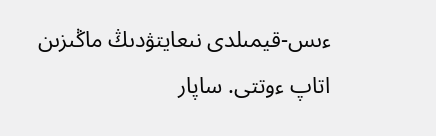ءىس-قيمىلدى نىعايتۋدىڭ ماڭىزىن اتاپ ءوتتى. ساپار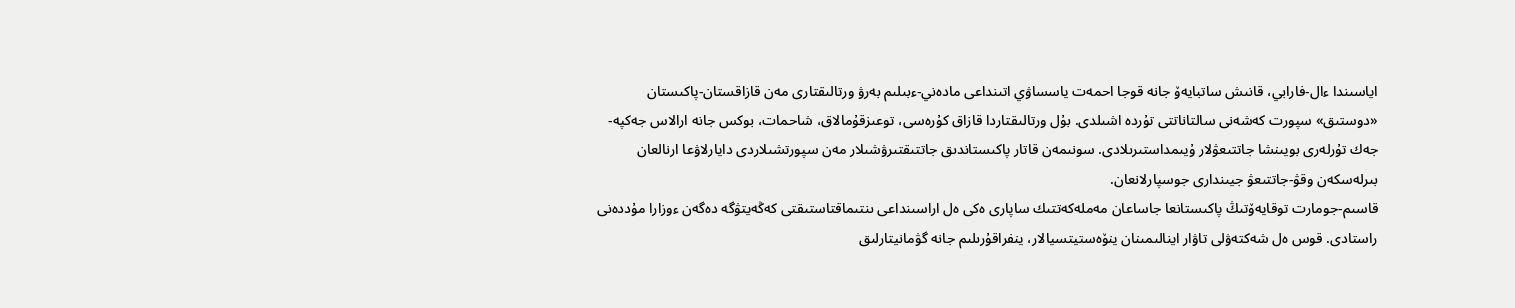اياسىندا ءال-فارابي، قانىش ساتبايەۆ جانە قوجا احمەت ياسساۋي اتىنداعى مادەني-ءبىلىم بەرۋ ورتالىقتارى مەن قازاقستان-پاكىستان «دوستىق» سپورت كەشەنى سالتاناتتى تۇردە اشىلدى. بۇل ورتالىقتاردا قازاق كۇرەسى، توعىزقۇمالاق، شاحمات، بوكس جانە ارالاس جەكپە- جەك تۇرلەرى بويىنشا جاتتىعۋلار ۇيىمداستىرىلادى. سونىمەن قاتار پاكىستاندىق جاتتىقتىرۋشىلار مەن سپورتشىلاردى دايارلاۋعا ارنالعان بىرلەسكەن وقۋ-جاتتىعۋ جيىندارى جوسپارلانعان.
قاسىم-جومارت توقايەۆتىڭ پاكىستانعا جاساعان مەملەكەتتىك ساپارى ەكى ەل اراسىنداعى ىنتىماقتاستىقتى كەڭەيتۋگە دەگەن ءوزارا مۇددەنى راستادى. قوس ەل شەكتەۋلى تاۋار اينالىمىنان ينۆەستيتسيالار، ينفراقۇرىلىم جانە گۋمانيتارلىق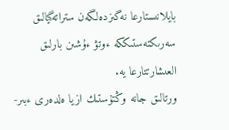بايلانىستارعا نەگىزدەلگەن ستراتەگيالىق سەرىكتەستىككە ءوتۋ ءۇشىن بارلىق العىشارتتارعا يە.
ورتالىق جانە وڭتۇستىك ازيا ەلدەرى ءبىر-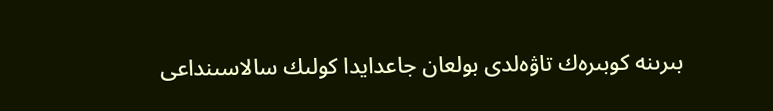بىرىنە كوبىرەك تاۋەلدى بولعان جاعدايدا كولىك سالاسىنداعى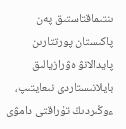ىنتىماقتاستىق پەن پاكىستان پورتتارىن پايدالانۋ ەۋرازيالىق بايلانىستاردى نىعايتىپ، ءوڭىردىڭ تۇراقتى دامۋى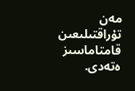مەن تۇراقتىلىعىن قامتاماسىز ەتەدى.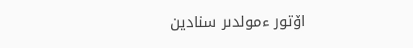اۆتور ءمولدىر سنادين